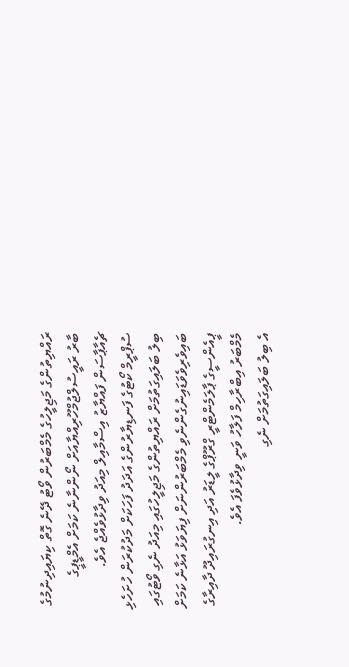ރައްޔިތުންގެ މަޖިލީހުގެ މެމްބަރުން ވޯޓު ދޭނެ ގޮތް ކިޔައިދިނުމުގެ ބާރު ރައީސުލްޖުމްހޫރިއްޔާއަށް ނޯންނާނެ ކަމަށް އެމްޑީޕީގެ ޗެއާޕާސަން ފައްޔާޒު އިސްމާއިލް މިއަދު ވިދާޅުވެއްޖެ އެވެ.
ސުޕްރީމް ކޯޓުގެ ފަނޑިޔާރުންގެ އަދަދު ފަހަކަށް މަދުކުރަން ހުށަހެޅި ބިލު ބަލައިގަތުމަށް ރައްޔިތުންގެ މަޖިލީހުގައި މިއަދު ނެގި ވޯޓުގައި ބައިވެރިވެވަޑައިނުގެންނެވި މެމްބަރުންނަށް ފިޔަވަޅު އަޅާނެ ކަމަށް ޕީއެންސީގެ ޕާލަމެންޓްރީ ގްރޫޕްގެ ލީޑަރު އަދި އިނގުރައިދޫ ދާއިރާގެ މެމްބަރު އިބްރާހިމް ފަލާހު ވަނީ ވިދާޅުވެފަ އެވެ.
އެ ބިލު ބަލައިގަތުމަށް ނެގި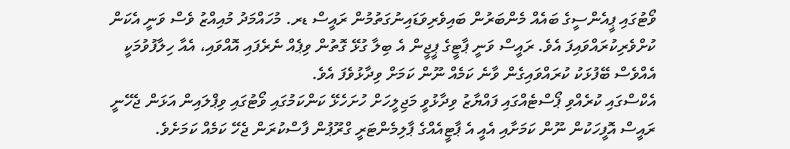ވޯޓުގައި ޕީއެންސީގެ ބައެއް މެންބަރުން ބައިވެރިވަޑައިނުގަތުމުން ރައީސް ޑރ. މުހައްމަދު މުއިއްޒު ވެސް ވަނީ އެކަން ކުށްވެރިކުރައްވައިފަ އެވެ. ރައީސް ވަނީ ޕާޓީގެ ޕީޖީން އެ ބިލާ ގުޅޭ ގޮތުން ވިޕެއް ނެރެފައި އޮއްވައި، އެއާ ހިލާފުވުމަކީ އެއްވެސް ބޭފުޅަކު ކުރައްވައިގެން ވާނެ ކަމެއް ނޫން ކަމަށް ވިދާޅުވެފަ އެވެ.
އެކްސްގައި ކުރެއްވި ޕޯސްޓެއްގައި ފައްޔާޒު ވިދާޅުވީ މަޖިލީހަށް ހުށަހެޅޭ ކަންކަމުގައި ވޯޓުގައި ވިޕްލައިން އަޅަން ޖެހޭނީ ރައީސް އޮފީހަކުން ނޫން ކަމަށާއި އެއީ އެ ޕާޓީއެއްގެ ޕާލިމެންޓަރީ ގްރޫޕުން ފާސްކުރަން ޖެހޭ ކަމެއް ކަމަށެވެ.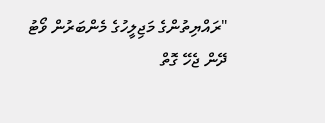"ރައްޔިތުންގެ މަޖިލީހުގެ މެންބަރުން ވޯޓު ދޭން ޖެހޭ ގޮތް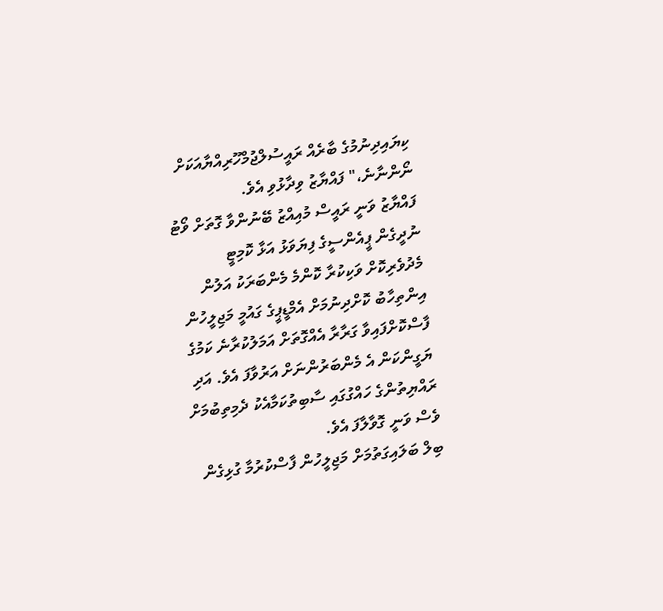ކިޔައިދިނުމުގެ ބާރެއް ރައީސުލްޖުމްހޫރިއްޔާއަކަށް ނޯންނާނެ،" ފައްޔާޒު ވިދާޅުވި އެވެ.
ފައްޔާޒު ވަނީ ރައީސް މުއިއްޒު ބޭނުންވާ ގޮތަށް ވޯޓު ނުދީގެން ޕީއެންސީގެ ފިޔަވަޅު އަޅާ ކޮމިޓީ މެދުވެރިކޮށް ވަކިކުރާ ކޮންމެ މެންބަރަކު އަލުން އިންތިހާބު ކޮށްދިނުމަށް އެމްޑީޕީގެ ގައުމީ މަޖިލީހުން ފާސްކޮށްފައިވާ ގަރާރާ އެއްގޮތަށް އަމަލުކުރާނެ ކަމުގެ ޔަގީންކަން އެ މެންބަރުންނަށް އަރުވާފަ އެވެ. އަދި ރައްޔިތުންގެ ހައްގުގައި ސާބިތުކަމާއެކު ދެމިތިބުމަށް ވެސް ވަނީ ގޮވާލާފަ އެވެ.
ބިލް ބަލައިގަތުމަށް މަޖިލީހުން ފާސްކުރުމާ ގުޅިގެން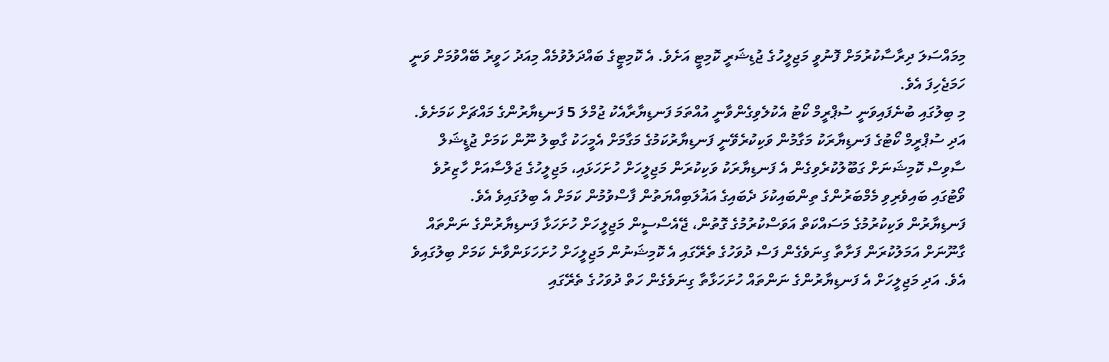މިމައްސަލަ ދިރާސާކުރުމަށް ފޮނުވީ މަޖިލީހުގެ ޖުޑިޝަރީ ކޮމިޓީ އަށެވެ. އެ ކޮމިޓީގެ ބައްދަލުވުމެއް މިއަދު ހަވީރު ބޭއްވުމަށް ވަނީ ހަމަޖެހިފަ އެވެ.
މި ބިލުގައި ބުނެފައިވަނީ ސުޕްރީމް ކޯޓު އެކުލެވިގެންވާނީ އުއްތަމަ ފަނޑިޔާރާއެކު ޖުމްލަ 5 ފަނޑިޔާރުންގެ މައްޗަށް ކަމަށެވެ. އަދި ސުޕްރީމް ކޯޓުގެ ފަނޑިޔާރަކު މަގާމުން ވަކިކުރެވޭނީ ފަނޑިޔާރުކަމުގެ މަގާމަށް އެމީހަކު ގާބިލު ނޫން ކަމަށް ޖުޑީޝަލް ސާވިސް ކޮމިޝަނަށް ގަބޫލުކުރެވިގެން އެ ފަނޑިޔާރަކު ވަކިކުރަން މަޖިލީހަށް ހުށަހަޅައި، މަޖިލީހުގެ ޖަލްސާއަށް ހާޒިރުވެ ވޯޓުގައި ބައިވެރިވި މެމްބަރުންގެ ތިންބައިކުޅަ ދެބައިގެ އަޣުލަބިއްޔަތުން ފާސްވުމުން ކަމަށް އެ ބިލުގައިވެ އެވެ.
ފަނޑިޔާރުން ވަކިކުރުމުގެ މަސައްކަތް އަވަސްކުރުމުގެ ގޮތުން، ޖޭއެސްސީން މަޖިލީހަށް ހުށަހަޅާ ފަނޑިޔާރުންގެ ނަންތައް ގާނޫނަށް އަމަލުކުރަން ފަށާތާ ގިނަވެގެން ފަސް ދުވަހުގެ ތެރޭގައި އެ ކޮމިޝަނުން މަޖިލީހަށް ހުށަހަޅަންވާނެ ކަމަށް ބިލުގައިވެ އެވެ. އަދި މަޖިލީހަށް އެ ފަނޑިޔާރުންގެ ނަންތައް ހުށަހަޅާތާ ގިނަވެގެން ހަތް ދުވަހުގެ ތެރޭގައި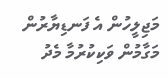މަޖިލީހުން އެ ފަނޑިޔާރުން މަގާމުން ވަކިކުރުމާ މެދު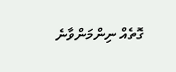ގޮތެއް ނިންމަންވާނެ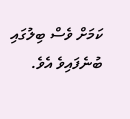ކަމަށް ވެސް ބިލުގައި ބުނެފައިވެ އެވެ.